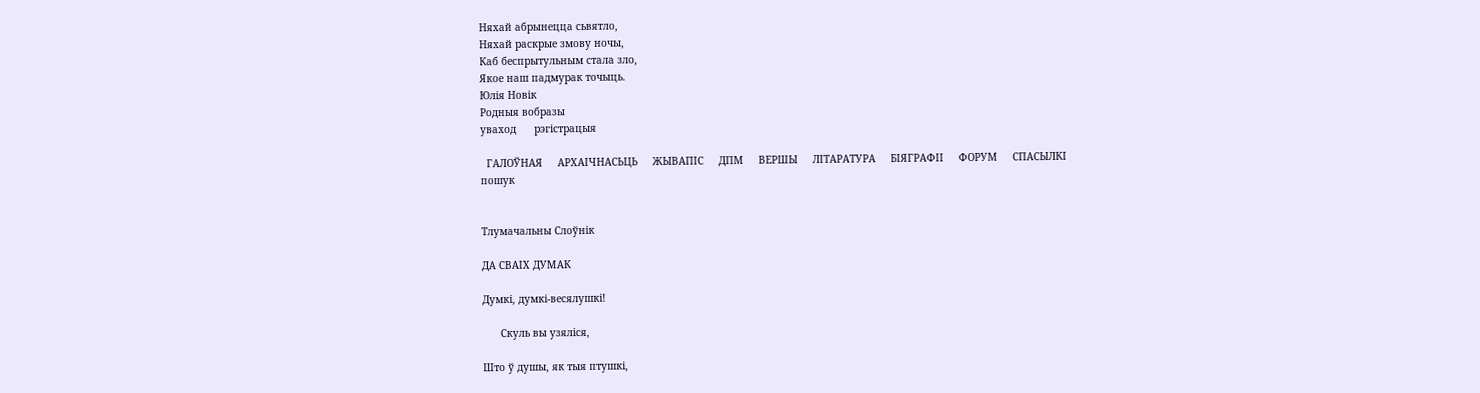Няхай абрынецца сьвятло,
Няхай раскрые змову ночы,
Каб беспрытульным стала зло,
Якое наш падмурак точыць.
Юлія Новік
Родныя вобразы
уваход      рэгiстрацыя

  ГАЛОЎНАЯ     АРХАІЧНАСЬЦЬ     ЖЫВАПІС     ДПМ     ВЕРШЫ     ЛІТАРАТУРА     БІЯГРАФІІ     ФОРУМ     СПАСЫЛКІ
пошук


Тлумачальны Слоўнік

ДА СВАІХ ДУМАК

Думкі, думкі-весялушкі!

      Скуль вы узяліся,

Што ў душы, як тыя птушкі,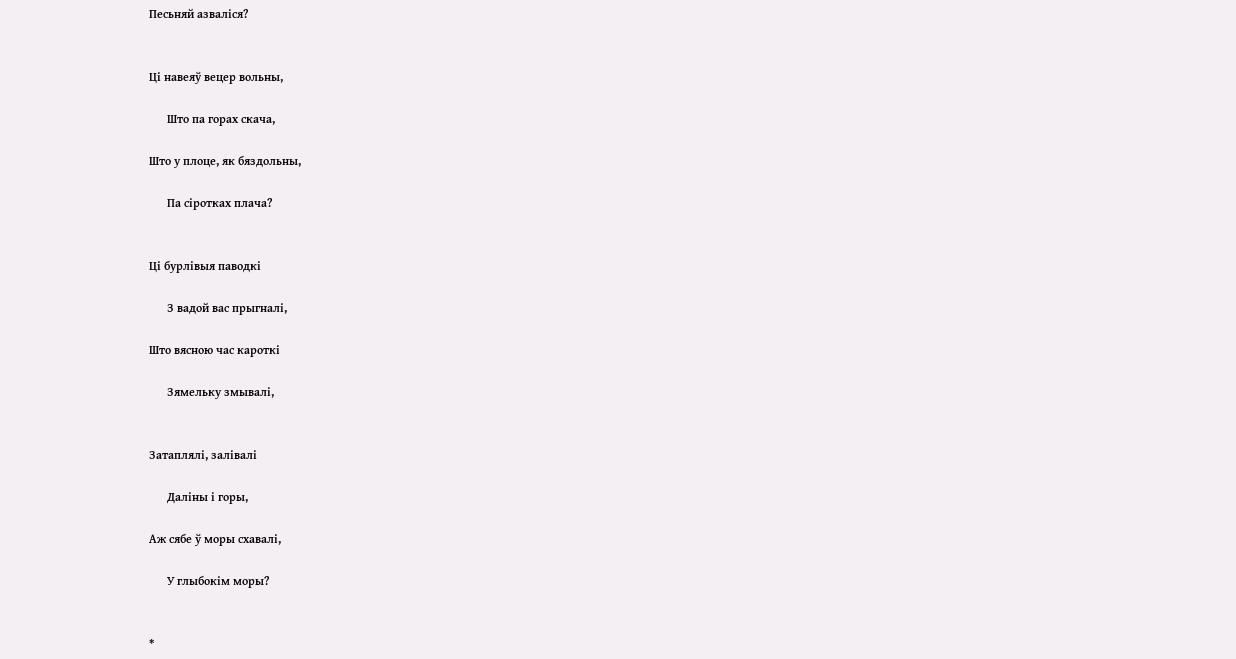Песьняй азваліся?


Ці навеяў вецер вольны,

      Што па горах скача,

Што у плоце, як бяздольны,

      Па сіротках плача?


Ці бурлівыя паводкі

      З вадой вас прыгналі,

Што вясною час кароткі

      Зямельку змывалі,


Затаплялі, залівалі

      Даліны і горы,

Аж сябе ў моры схавалі,

      У глыбокім моры?


*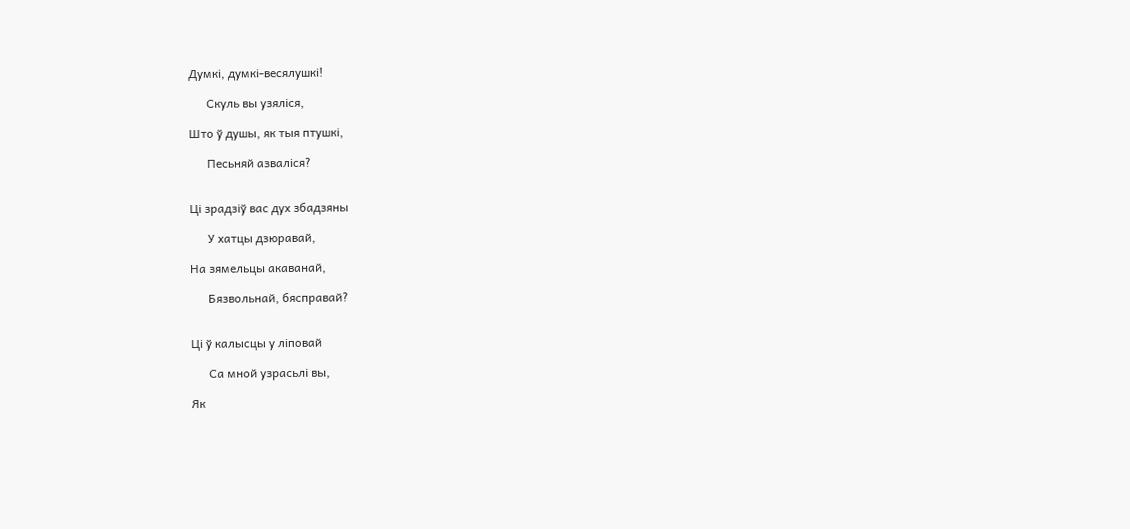Думкі, думкі-весялушкі!

      Скуль вы узяліся,

Што ў душы, як тыя птушкі,

      Песьняй азваліся?


Ці зрадзіў вас дух збадзяны

      У хатцы дзюравай,

На зямельцы акаванай,

      Бязвольнай, бясправай?


Ці ў калысцы у ліповай

      Са мной узрасьлі вы,

Як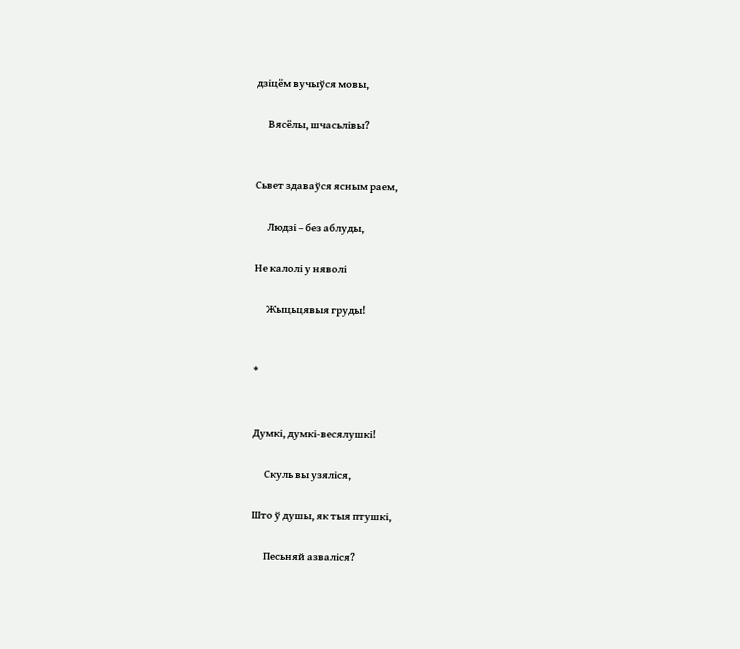дзіцём вучыўся мовы,

      Вясёлы, шчасьлівы?


Сьвет здаваўся ясным раем,

      Людзі – без аблуды,

Не калолі у няволі

      Жыцьцявыя груды!


*


Думкі, думкі-весялушкі!

      Скуль вы узяліся,

Што ў душы, як тыя птушкі,

      Песьняй азваліся?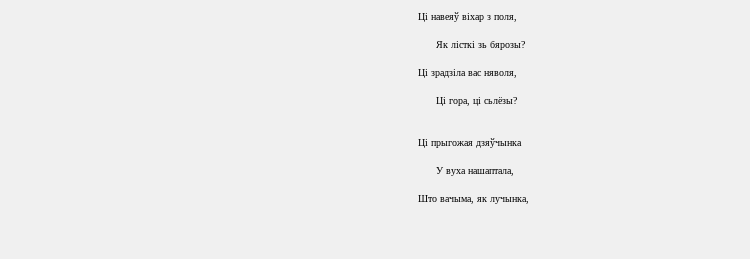Ці навеяў віхар з поля,

      Як лісткі зь бярозы?

Ці зрадзіла вас няволя,

      Ці гора, ці сьлёзы?


Ці прыгожая дзяўчынка

      У вуха нашаптала,

Што вачыма, як лучынка,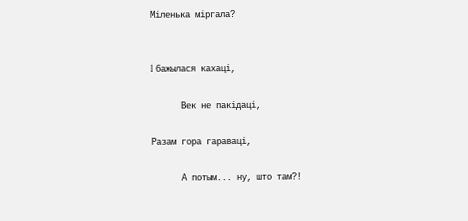Міленька міргала?


I бажылася кахаці,

      Век не пакідаці,

Разам гора гараваці,

      А потым... ну, што там?!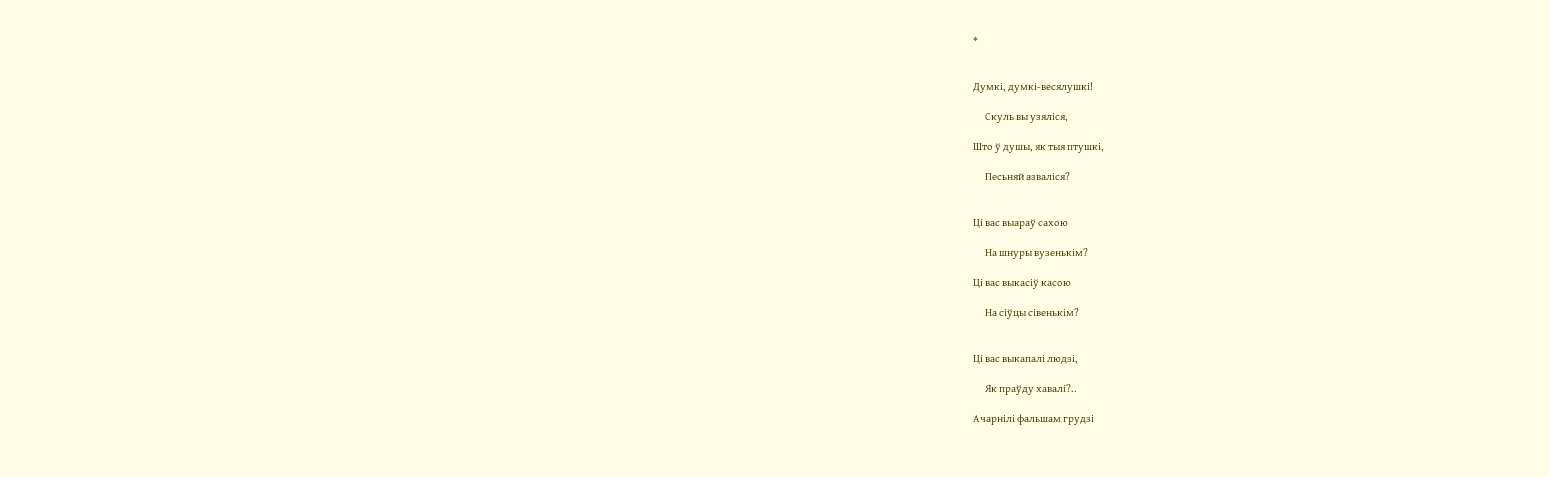*


Думкі, думкі-весялушкі!

      Скуль вы узяліся,

Што ў душы, як тыя птушкі,

      Песьняй азваліся?


Ці вас выараў сахою

      На шнуры вузенькім?

Ці вас выкасіў касою

      На сіўцы сівенькім?


Ці вас выкапалі людзі,

      Як праўду хавалі?..

Ачарнілі фальшам грудзі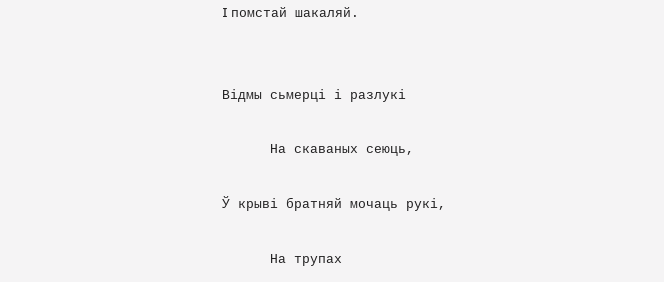I помстай шакаляй.


Відмы сьмерці і разлукі

      На скаваных сеюць,

Ў крыві братняй мочаць рукі,

      На трупах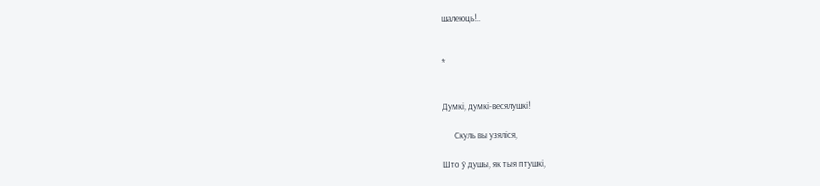шалеюць!..


*


Думкі, думкі-весялушкі!

      Скуль вы узяліся,

Што ў душы, як тыя птушкі,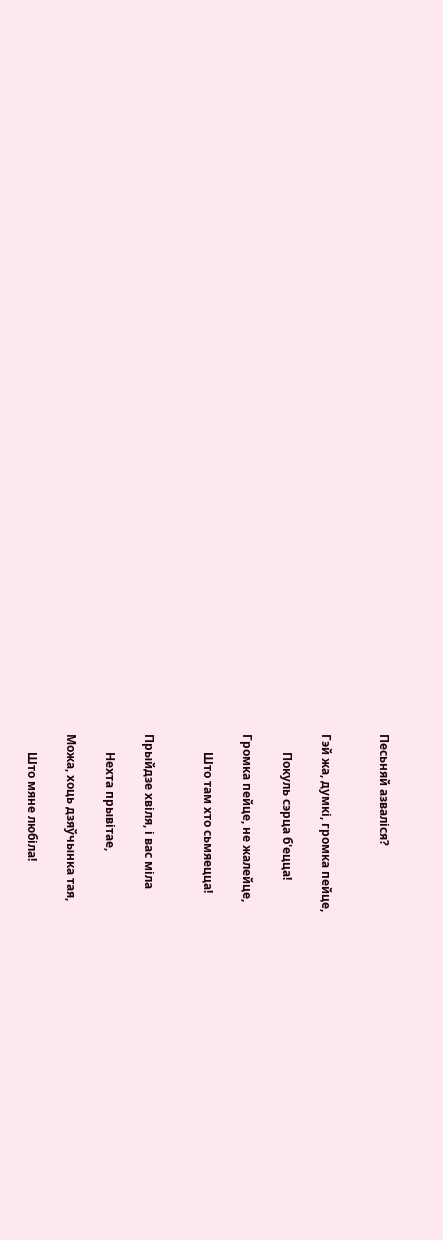Песьняй азваліся?


Гэй жа, думкі, громка пейце,

      Покуль сэрца б'ецца!

Громка пейце, не жалейце,

      Што там хто сьмяецца!


Прыйдзе хвіля, і вас міла

      Нехта прывітае,

Можа, хоць дзяўчынка тая,

      Што мяне любіла!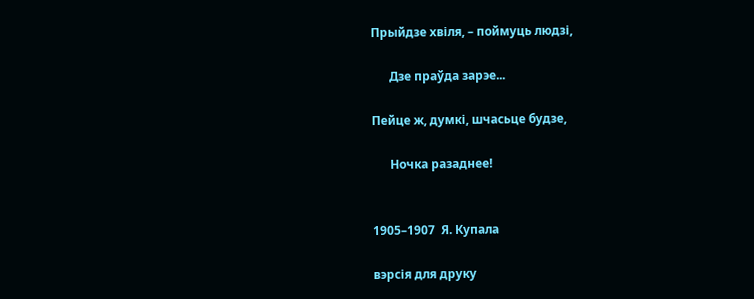Прыйдзе хвіля, – поймуць людзі,

      Дзе праўда зарэе...

Пейце ж, думкі, шчасьце будзе,

      Ночка разаднее!


1905–1907  Я. Купала

вэрсія для друку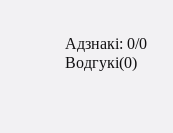Адзнакi: 0/0 Водгукі(0)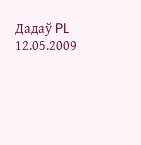Дадаў PL 12.05.2009